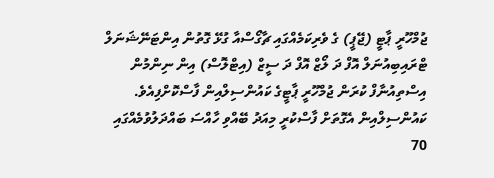ޖުމްހޫރީ ޕާޓީ (ޖޭޕީ) ގެ ވެރިކަމެއްގައި ޗާގޯސްއާ ގުޅޭ ގޮތުން އިންޓަނޭޝަނަލް ޓްރައިބިއުނަލް އޮފް ދަ ލޯޒް އޮފް ދަ ސީޒް (އިޓްލޮސް) އިން ނިންމުން އިސްތިއުނާފް ކުރަން ޖުމްހޫރީ ޕާޓީގެ ކައުންސިލްއިން ފާސްކޮށްފިއެވެ.
ކައުންސިލްއިން އެގޮތަށް ފާސްކުރީ މިއަދު ބޭއްވި ހާއްސަ ބައްދަލުވުމެއްގައި 70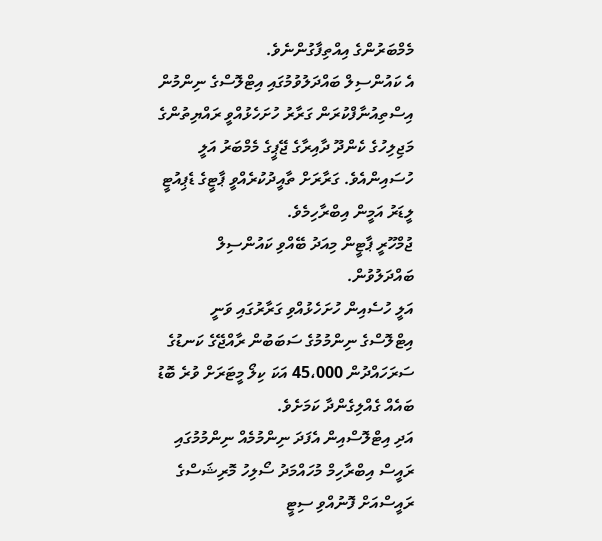މެމްބަރުންގެ އިއްތިފާގުންނެވެ.
އެ ކައުންސިލް ބައްދަލުވުމުގައި އިޓްލޮސްގެ ނިންމުން އިސްތިއުނާފްކުރަން ގަރާރު ހުށަހެޅުއްވީ ރައްޔިތުންގެ މަޖިލިހުގެ ކެންދޫ ދާއިރާގެ ޖޭޕީގެ މެމްބަރު އަލީ ހުސައިންއެވެ. ގަރާރަށް ތާއީދުކުރެއްވީ ޕާޓީގެ ޑެޕިއުޓީ ލީޑަރު އަމީން އިބްރާހިމެވެ.
ޖުމްހޫރީ ޕާޓީން މިއަދު ބޭއްވި ކައުންސިލް ބައްދަލުވުން.
އަލީ ހުސެއިން ހުށަހެޅުއްވި ގަރާރުގައި ވަނީ އިޓްލޮސްގެ ނިންމުމުގެ ސަބަބުން ރާއްޖޭގެ ކަނޑުގެ ސަރަހައްދުން 45،000 އަކަ ކިލޯ މީޓަރަށް ވުރެ ބޮޑު ބައެއް ގެއްލިގެންދާ ކަމަށެވެ.
އަދި އިޓްލޮސްއިން އެފަދަ ނިންމުމެއް ނިންމުމުގައި ރައީސް އިބްރާހިމް މުހައްމަދު ސޯލިހު މޮރިޝަސްގެ ރައީސްއަށް ފޮނުއްވި ސިޓީ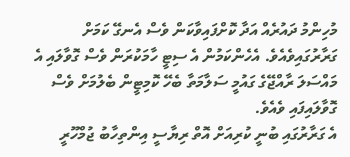މުހިންމު ދައުރެއް އަދާ ކޮށްފައިވާކަން ވެސް އެނގޭ ކަމަށް ގަރާރުގައިވެއެވެ. އެހެންކަމުން އެ ސިޓީ ހާމަކުރަން ވެސް ގޮވާލައި އެ މައްސަލަ ރާއްޖޭގެ ގައުމީ ސަލާމަތާ ބެހޭ ކޮމިޓީން ބެލުމަށް ވެސް ގޮވާލައިފައި ވެއެވެ.
އެ ގަރާރުގައި ބުނީ ކުރިއަށް އޮތް ރިޔާސީ އިންތިހާބު ޖުމްހޫރީ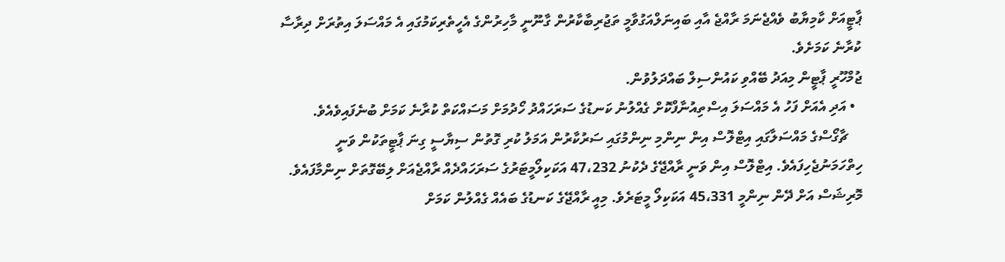ޕާޓީއަށް ކާމިޔާބު ވެއްޖެނަމަ ރާއްޖެ އާއި ބައިނަލްއަގުވާމީ ތަޖުރިބާކާރުން ގާނޫނީ މާހިރުންގެ އެހީތެރިކަމުގައި އެ މައްސަލަ އިތުރަށް ދިރާސާ ކުރާނެ ކަމަށެވެ.
ޖުމްހޫރީ ޕާޓީން މިއަދު ބޭއްވި ކައުންސިލް ބައްދަލުވުން.
  • އަދި އެއަށް ފަހު އެ މައްސަލަ އިސްތިއުނާފްކޮށް ގެއްލުނު ކަނޑުގެ ސަރަހައްދު ހޯދުމަށް މަސައްކަތް ކުރާނެ ކަމަށް ބުނެފައިވެއެވެ.
    ޗާގޯސްގެ މައްސަލާގައި އިޓްލޮސް އިން ނިންމި ނިންމުގައި ސަރުކާރުން އަމަލު ކުރި ގޮތުން ސިޔާސީ ގިނަ ޕާޓީތަކުން ވަނީ ހިތްހަމަނުޖެހިފައެވެ. އިޓްލޮސް އިން ވަނީ ރާއްޖޭގެ ދެކުނު 47،232 އަކަކިލޯމީޓަރުގެ ސަރަހައްދެއް ރާއްޖެއަށް ލިބޭގޮތަށް ނިންމާފައެވެ. މޮރިޝަސް އަށް ދޭން ނިންމީ 45،331 އަކަކިލޯ މީޓަރެވެ. މިއީ ރާއްޖޭގެ ކަނޑުގެ ބައެއް ގެއްލުން ކަމަށް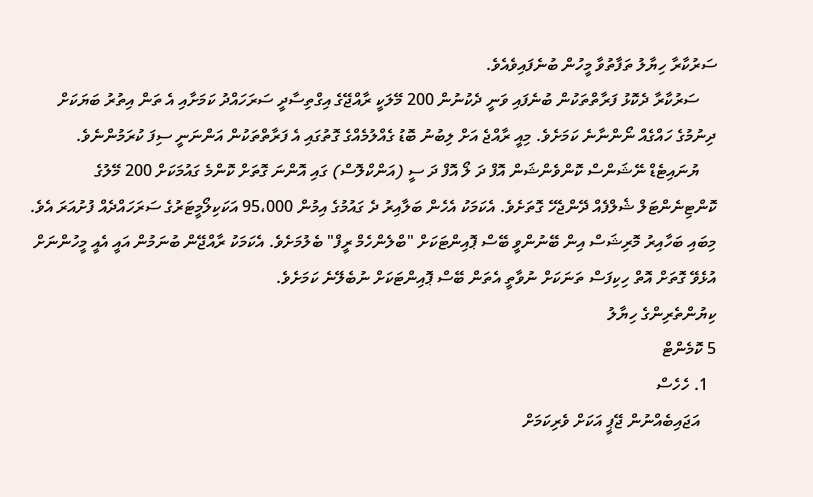ސަރުކާރާ ހިޔާލު ތަފާތުވާ މީހުން ބުނެފައިވެއެވެ.
    ސަރުކާރާ ދެކޮޅު ފަރާތްތަކުން ބުނެފައި ވަނީ ދެކުނުން 200 މޭލަކީ ރާއްޖޭގެ އިގްތިސާދީ ސަރަހައްދު ކަމަށާއި އެ ތަން އިތުރު ބަޔަކަށް ދިނުމުގެ ހައްގެއް ނޯންނާނެ ކަމަށެވެ. މިއީ ރާއްޖެ އަށް ލިބުނު ބޮޑު ގެއްލުމެއްގެ ގޮތުގައި އެ ފަރާތްތަކުން އަންނަނީ ސިފަ ކުރަމުންނެވެ.
    ޔުނައިޓެޑް ނޭޝަންސް ކޮންވެންޝަން އޮފް ދަ ލޯ އޮފް ދަ ސީ (އަންކްލޮސް) ގައި އޮންނަ ގޮތަށް ކޮންމެ ގައުމަކަށް 200 މޭލުގެ ކޮންޓިނެންޓަލް ޝެލްފެއް ދޭންޖެހޭ ގޮތަށެވެ. އެކަމަކު އެހެން ބަލާއިރު ދެ ގައުމުގެ އިމުން 95،000 އަކަކިލޯމީޓަރުގެ ސަރަހައްދެއް ފުށުއަރަ އެވެ. މިބައި ބަހާއިރު މޮރިޝަސް އިން ބޭނުންވީ ބޭސް ޕޮއިންޓަކަށް "ބްލެންހެމް ރީފް" ބެލުމަށެވެ. އެކަމަކު ރާއްޖޭން ބުނަމުން އައީ އެއީ މީހުންނަށް އުޅެވޭ ގޮތަށް އޮތް ހިކިފަސް ތަނަކަށް ނުވާތީ އެތަން ބޭސް ޕޮއިންޓަކަށް ނުބެލޭނެ ކަމަށެވެ.
ކިޔުންތެރިންގެ ހިޔާލު
5 ކޮމެންޓް
  1. ހެހެސް
    އަޖައިބެއްނުން ޖޭޕީ އަކަށް ވެރިކަމަށް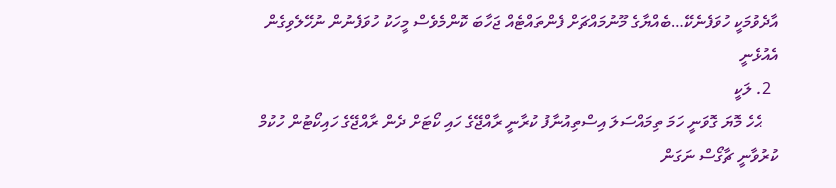އާދެވުމަކީ ހުވަފެނެކޭ…ބެއްޔާގެ މޫނުމައްޗަށް ފެންތައްޓެއް ޖަހާބަ ކޮންމެވެސް މީހަކު ހުވަފެނުން ނުހޭލެވިގެން އެއުޅެނީ
  2. ލަކީ
    ޙެހެ މޮޔަ ގޮވަނީ ހަމަ ތިމައްސަލަ އިސްތިއުނާފު ކުރާނީ ރާއްޖޭގެ ހައި ކޯޓަށް ދެން ރާއްޖޭގެ ހައިކޯޓުން ހުކުމް ކުރުވާނީ ޗާގޯސް ނަގަން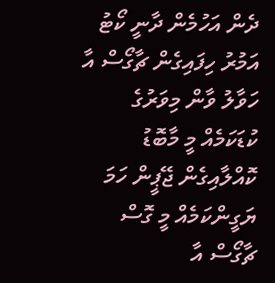ދެން އަހުމެން ދާނީ ކޯޓު އަމުރު ހިފައިގެން ޗާގޯސް އާ ހަވާލު ވާން މިވަރުގެ ކުޑަކަމެއް މީ މާބޮޑު ކޮއްލާއިގެން ޖޭޕީން ހަމަ ޔަގީންކަމެއް މީ ގޮސް ޗާގޯސް އާ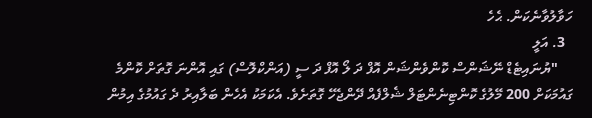ހަވާލުވާނެކަން. ޙެހެ
  3. އަލީ
    "ޔުނައިޓެޑް ނޭޝަންސް ކޮންވެންޝަން އޮފް ދަ ލޯ އޮފް ދަ ސީ (އަންކްލޮސް) ގައި އޮންނަ ގޮތަށް ކޮންމެ ގައުމަކަށް 200 މޭލުގެ ކޮންޓިނެންޓަލް ޝެލްފެއް ދޭންޖެހޭ ގޮތަށެވެ. އެކަމަކު އެހެން ބަލާއިރު ދެ ގައުމުގެ އިމުން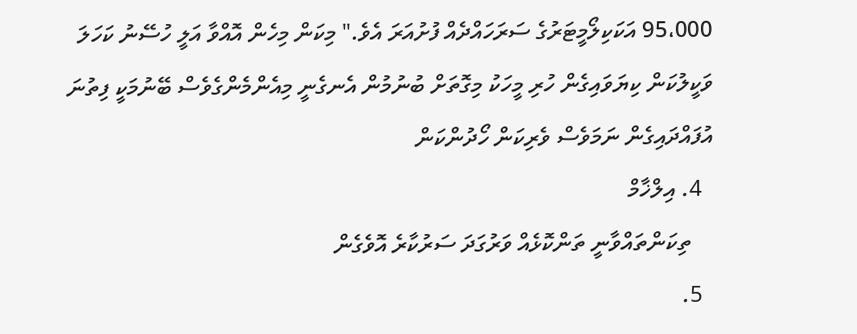95،000 އަކަކިލޯމީޓަރުގެ ސަރަހައްދެއް ފުށުއަރަ އެވެ." މިކަން މިހެން އޮއްވާ އަލީ ހުސޭނު ކަހަލަ ވަކީލުކަން ކިޔަވައިގެން ހުރި މީހަކު މިގޮތަށް ބުނުމުން އެނގެނީ މިއެންމެންގެވެސް ބޭނުމަކީ ފިތުނަ އުފައްދައިގެން ނަމަވެސް ވެރިކަން ހޯދުންކަން
  4. އިލްޚާމް
    ތިކަންތައްވާނީ ތަންކޮޅެއް ވަރުގަދަ ސަރުކާރެ އޮވެގެން
  5.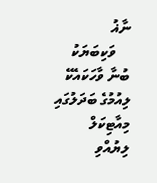ނާޣު
    ވަކިބަޔަކު ބުނާ ވާހަކައެކޭ ލިއުމުގެ ބަދަލުގައި މިއާޓިކަލް ލިޔުއްވި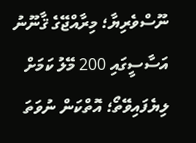ނޫސްވެރިޔާ؛ މިރާއްޖޭގެ ޤާނޫނު އަސާސީގައި 200 މޭލު ކަމަށް ލިޔެފައިވޭތޯ؛ އޮތްކަން ނުވަތަ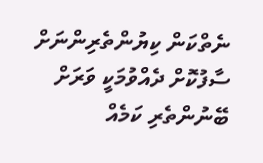ނެތްކަން ކިޔުންތެރިންނަށް ސާފުކޮށް ދެއްވުމަކީ ވަރަށް ބޭނުންތެރި ކަމެއް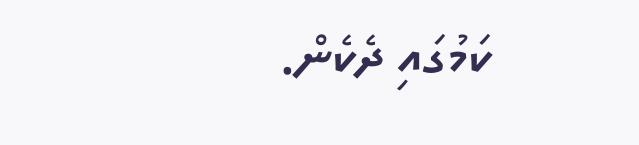ކަމުގައި ދެކެން.